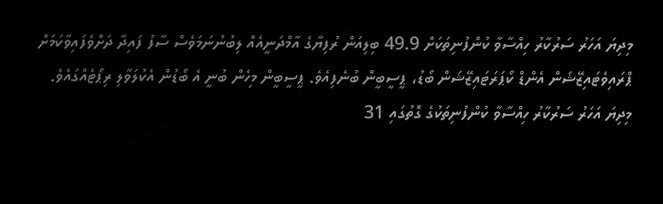މިދިޔަ އަހަރު ސަރުކާރު ހިއްސާވާ ކުންފުނިތަކަށް 49.9 ބިލިއަން ރުފިޔާގެ އާމްދަނީއެއް ލިބުނުނަމަވެސް ސާފު ފައިދާ ދަށްވެފައިވާކަމަށް ޕްރައިވެޓައިޒޭޝަން އެންޑް ކޯޕަރަޓައިޒޭޝަން ބޯޑު، ޕީސީބީން ބުނެފިއެވެ. ޕީސީބީން މިހެން ބުނީ އެ ބޯޑުން އެކުލަވާލި ރިޕޯޓެއްގައެވެ.
މިދިޔަ އަހަރު ސަރުކާރު ހިއްސާވާ ކުންފުނިތަކުގެ ގޮތުގައި 31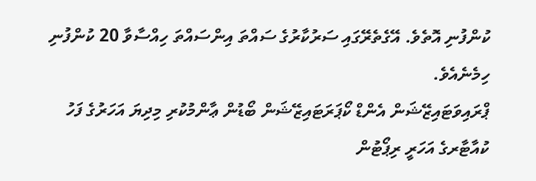ކުންފުނި އޮތެވެ. އޭގެތެރޭގައި ސަރުކާރުގެ ސައްތަ އިންސައްތަ ހިއްސާވާ 20 ކުންފުނި ހިމެނެއެވެ.
ޕްރައިވަޓައިޒޭޝަން އެންޑް ކޯޕަރަޓައިޒޭޝަން ބޯޑުން ޢާންމުކުރި މިދިޔަ އަހަރުގެ ފަހު ކުއާޓާރގެ އަހަރީ ރިޕޯޓުން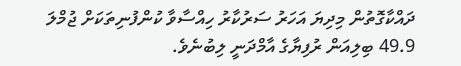ދައްކާގޮތުން މިދިޔަ އަހަރު ސަރުކާރު ހިއްސާވާ ކުންފުނިތަކަށް ޖުމްލަ 49.9 ބިލިއަން ރުފިޔާގެ އާމްދަނީ ލިބުނެވެ.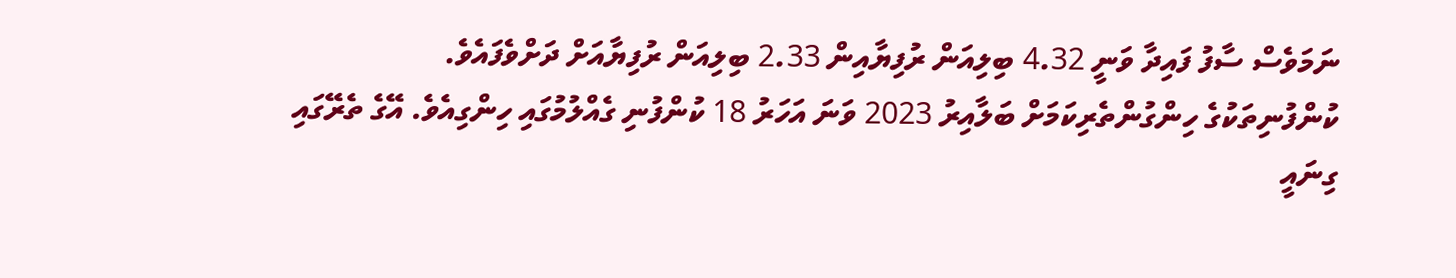ނަމަވެސް ސާފު ފައިދާ ވަނީ 4.32 ބިލިއަން ރުފިޔާއިން 2.33 ބިލިއަން ރުފިޔާއަށް ދަށްވެފައެވެ.
ކުންފުނިތަކުގެ ހިންގުންތެރިކަމަށް ބަލާއިރު 2023 ވަނަ އަހަރު 18 ކުންފުނި ގެއްލުމުގައި ހިންގިއެވެ. އޭގެ ތެރޭގައި ގިނައީ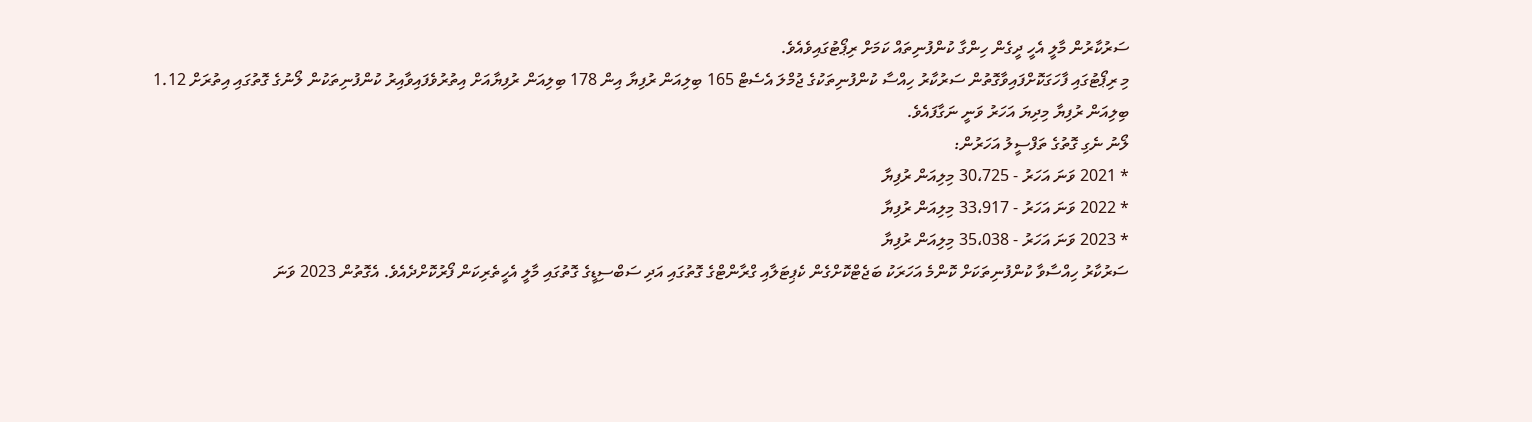ސަރުކާރުން މާލީ އެހީ ދީގެން ހިންގާ ކުންފުނިތައް ކަމަށް ރިޕޯޓުގައިވެއެވެ.
މި ރިޕޯޓުގައި ފާހަގަކޮށްފައިވާގޮތުން ސަރުކާރު ހިއްސާ ކުންފުނިތަކުގެ ޖުމްލަ އެސެޓް 165 ބިލިއަން ރުފިޔާ އިން 178 ބިލިއަން ރުފިޔާއަށް އިތުރުވެފައިވާއިރު ކުންފުނިތަކުން ލޯނުގެ ގޮތުގައި އިތުރަށް 1.12 ބިލިއަން ރުފިޔާ މިދިޔަ އަހަރު ވަނީ ނަގާފައެވެ.
ލޯނު ނެގި ގޮތުގެ ތަފްސީލު އަހަރުން:
* 2021 ވަނަ އަހަރު - 30،725 މިލިއަން ރުފިޔާ
* 2022 ވަނަ އަހަރު - 33،917 މިލިއަން ރުފިޔާ
* 2023 ވަނަ އަހަރު - 35،038 މިލިއަން ރުފިޔާ
ސަރުކާރު ހިއްސާވާ ކުންފުނިތަކަށް ކޮންމެ އަހަރަކު ބަޖެޓްކޮށްގެން ކެޕިޓަލާއި ގްރާންޓްގެ ގޮތުގައި އަދި ސަބްސިޑީގެ ގޮތުގައި މާލީ އެހީތެރިކަން ފޯރުކޮށްދެއެވެ. އެގޮތުން 2023 ވަނަ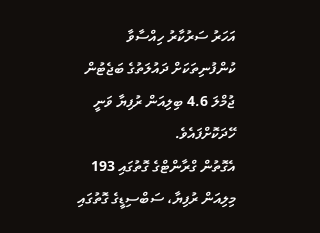އަހަރު ސަރުކާރު ހިއްސާވާ ކުންފުނިތަކަށް ދައުލަތުގެ ބަޖެޓުން ޖުމްލަ 4.6 ބިލިއަން ރުފިޔާ ވަނީ ހޭދަކޮށްފައެވެ.
އެގޮތުން ގްރާންޓްގެ ގޮތުގައި 193 މިލިއަން ރުފިޔާ، ސަބްސިޑީގެ ގޮތުގައި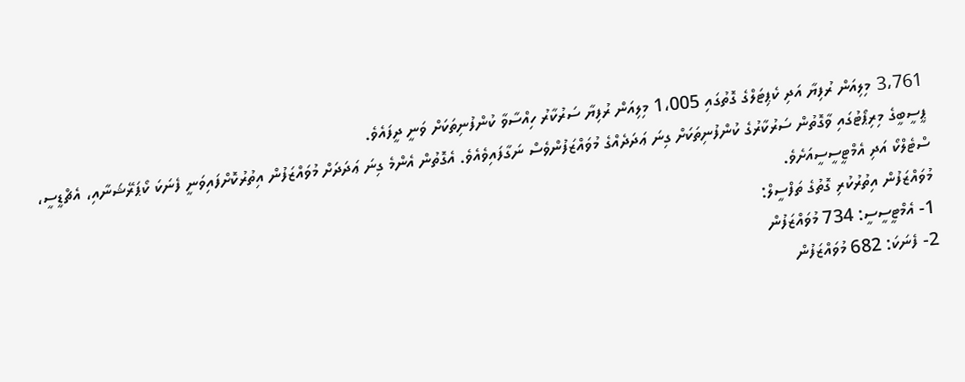3،761 މިލިއަން ރުފިޔާ އަދި ކެޕިޓަލްގެ ގޮތުގައި 1،005 މިލިއަން ރުފިޔާ ސަރުކާރު ހިއްސާވާ ކުންފުނިތަކަށް ވަނީ ދީފައެވެ.
ޕީސީބީގެ މިރިޕޯޓުގައި ވާގޮތުން ސަރުކާރުގެ ކުންފުނިތަކަށް ގިނަ ޢަދަދެއްގެ މުވައްޒަފުންވެސް ނަގާފައިވެއެވެ. އެގޮތުން އެންމެ ގިނަ ޢަދަދަށް މުވައްޒަފުން އިތުރުކޮށްފައިވަނީ ފެނަކަ ކޯޕަރޭޝަނާއި، އެޗްޑީސީ، ސްޓެލްކޯ އަދި އެމްޓީސީސީއަށެވެ.
މުވައްޒަފުން އިތުރުކުރި ގޮތުގެ ތަފްސީލް:
1- އެމްޓީސީސީ: 734 މުވައްޒަފުން
2- ފެނަކަ: 682 މުވައްޒަފުން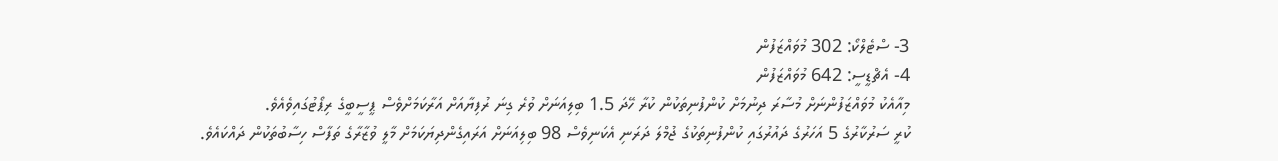3- ސްޓެލްކޯ: 302 މުވައްޒަފުން
4- އެޗްޑީސީ: 642 މުވައްޒަފުން
މިއާއެކު މުވައްޒަފުންނަށް މުސާރަ ދިނުމަށް ކުންފުނިތަކުން ކުރާ ހޭދަ 1.5 ބިލިއަނަށް ވުރެ ގިނަ ރުފިޔާއަށް އަރާކަމަށްވެސް ޕީސީބީގެ ރިޕޯޓުގައިވެއެވެ.
ކުރީ ސަރުކާރުގެ 5 އަހަރުގެ ދައުރުގައި ކުންފުނިތަކުގެ ޖުމްލަ ދަރަނި އެކަނިވެސް 98 ބިލިއަނަށް އަރައިގެންދިޔަކަމަށް މާލީ ވުޒާރާގެ ތަފާސް ހިސާބުތަކުން ދައްކައެވެ.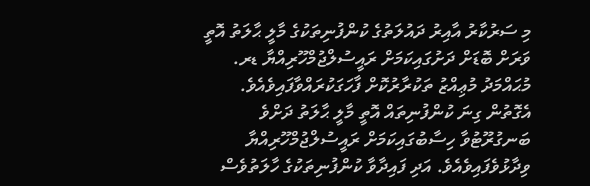މި ސަރުކާރު އާއިރު ދައުލަތުގެ ކުންފުނިތަކުގެ މާލީ ޙާލަތު އޮތީ ވަރަށް ބޮޑަށް ދަށުގައިކަމަށް ރައީސުލްޖުމްހޫރިއްޔާ ޑރ. މުޙައްމަދު މުޢިއްޒު ތަކުރާރުކޮށް ފާހަގަކުރައްވާފައިވެއެވެ. އެގޮތުން ގިނަ ކުންފުނިތައް އޮތީ މާލީ ޙާލަތު ދަށްވެ ބަނގުރޫޓުވާ ހިސާބުގައިކަމަށް ރައީސުލްޖުމްހޫރިއްޔާ ވިދާޅުވެފައިވެއެވެ. އަދި ފައިދާވާ ކުންފުނިތަކުގެ ހާލަތުވެސް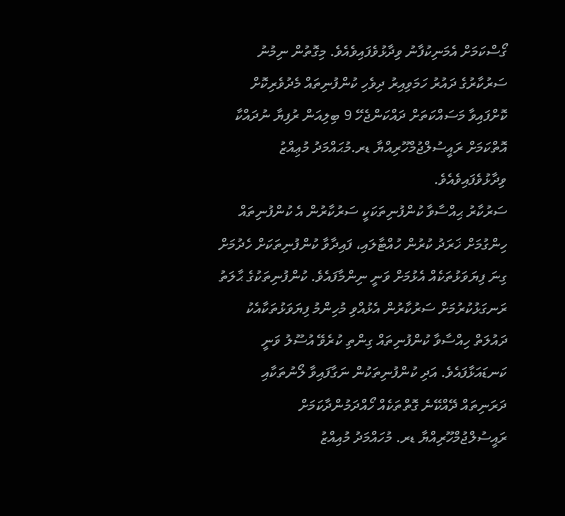ގޯސްކަމަށް އެމަނިކުފާނު ވިދާޅުވެފައިވެއެވެ. މިގޮތުން ނިމުނު ސަރުކާރުގެ ދައުރު ހަމަވިއިރު ދިވެހި ކުންފުނިތައް މެދުވެރިކޮށް ކޮށްފައިވާ މަސައްކަތަށް ދައްކަންޖެހޭ 9 ބިލިއަން ރުފިޔާ ނުދައްކާ އޮތްކަމަށް ރައީސުލްޖުމްހޫރިއްޔާ ޑރ.މުޙައްމަދު މުޢިއްޒު ވިދާޅުވެފައިވެއެވެ.
ސަރުކާރު ޙިއްސާވާ ކުންފުނިތަކަކީ ސަރުކާރުން އެ ކުންފުނިތައް ހިންގުމަށް ޚަރަދު ކުރުން ހުއްޓާލައި، ފައިދާވާ ކުންފުނިތަކަށް ހެދުމަށް ގިނަ ފިޔަވަޅުތަކެއް އެޅުމަށް ވަނީ ނިންމާފައެވެ. ކުންފުނިތަކުގެ ޙާލަތު ރަނގަޅުކުރުމަށް ސަރުކާރުން އެޅުއްވި މުހިންމު ފިޔަވަޅުތަކާއެކު ދައުލަތް ހިއްސާވާ ކުންފުނިތައް ގިންތި ކުރެވޭ އުސޫލު ވަނީ ކަނޑައަޅާފައެވެ. އަދި ކުންފުނިތަކުން ނަގާފައިވާ ލޯނުތަކާއި ދަރަނިތައް ދޭއްކޭނެ ގޮތްތަކެއް ހޯއްދަމުންދާކަމަށް ރައީސުލްޖުމްހޫރިއްޔާ ޑރ. މުހައްމަދު މުއިއްޒު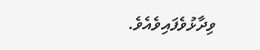ވިދާޅުވެފައިވެއެވެ.